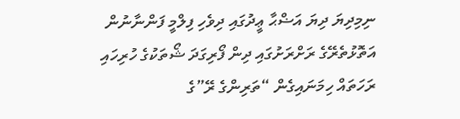ނިމިދިޔަ ދިޔަ އަޟްޙާ ޢީދުގައި ދިވެހި ފިލްމީ ފަންނާނުން އަތޮޅުތެރޭގެ ރަށްރަށުގައި ދިން ފޯރިގަދަ ޝޯތަކުގެ ހުރިހައި ރަހަތައް ހިމަނައިގެން “ތަރިންގެ ރޭ”ގެ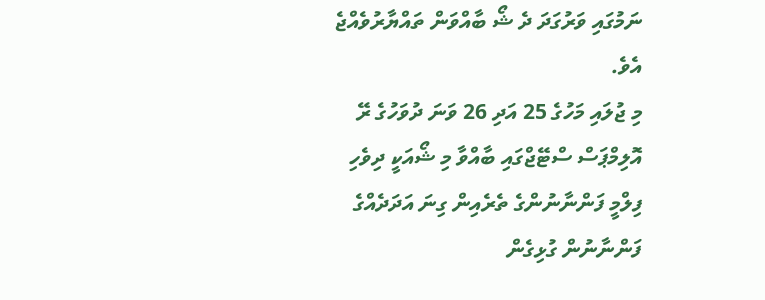ނަމުގައި ވަރުގަދަ ދެ ޝޯ ބާއްވަން ތައްޔާރުވެއްޖެ އެވެ.
މި ޖުލައި މަހުގެ 25 އަދި 26 ވަނަ ދުވަހުގެ ރޭ އޮލިމްޕަސް ސްޓޭޖްގައި ބާއްވާ މި ޝޯއަކީ ދިވެހި ފިލްމީ ފަންނާނުންގެ ތެރެއިން ގިނަ އަދަދެއްގެ ފަންނާނުން ގުޅިގެން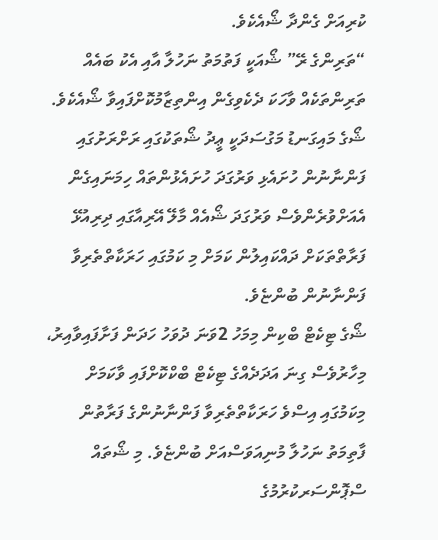ކުރިއަށް ގެންދާ ޝޯއެކެވެ.
“ތަރިންގެ ރޭ” ޝޯއަކީ ފަތުމަތު ނަހުލާ އާއި އެކު ބައެއް ތަރިންތަކެއް ވާހަކަ ދެކެވިގެން އިންތިޒާމުކޮށްފައިވާ ޝޯއެކެވެ. ޝޯގެ މައިގަނޑު މަގުސަދަކީ ޢީދު ޝޯތަކުގައި ރަށްރަށުގައި ފަންނާނުން ހުށައެޅި ވަރުގަދަ ހުށައެޅުންތައް ހިމަނައިގެން އެއަށްވުރެންވެސް ވަރުގަދަ ޝޯއެއް މާލޭ އޭރިއާގައި ދިރިއުޅޭ ފަރާތްތަކަށް ދައްކައިލުން ކަމަށް މި ކަމުގައި ހަރަކާތްތެރިވާ ފަންނާނުން ބުންޏެވެ.
ޝޯގެ ޓިކެޓް ބްކިން މިމަހު 2ވަނަ ދުވަހު ހަދަން ފަށާފައިވާއިރު، މިހާރުވެސް ގިނަ އަދަދެއްގެ ޓިކެޓް ބްކްކޮށްފައި ވާކަމަށް މިކަމުގައި އިސްވެ ހަރަކާތްތެރިވާ ފަންނާނުންގެ ފަރާތުން ފާތިމަތު ނަހުލާ މުނިއަވަސްއަށް ބުންޏެވެ. މި ޝޯތައް ސްޕޮންސަރކުރުމުގެ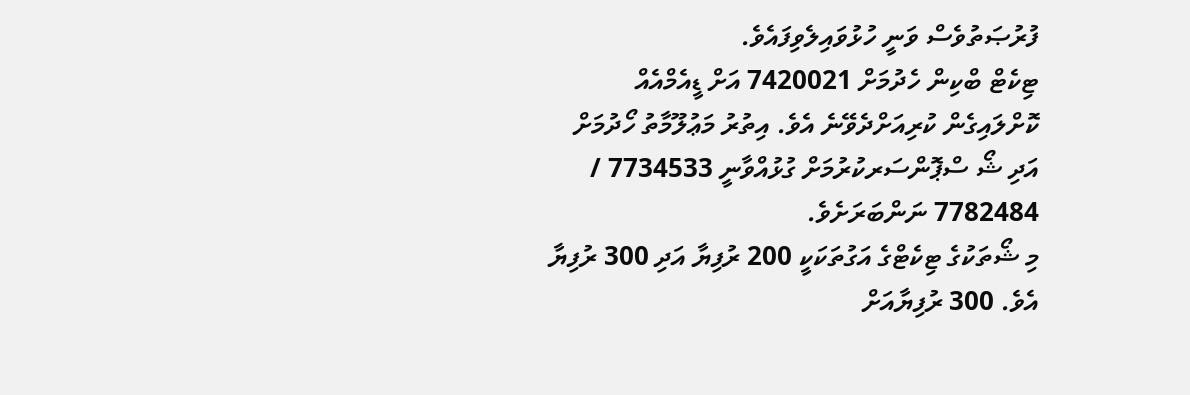ފުރުޞަތުވެސް ވަނީ ހުޅުވައިލެވިފައެވެ.
ޓިކެޓް ބްކިން ހެދުމަށް 7420021 އަށް ޑީއެމްއެއް ކޮށްލައިގެން ކުރިއަށްދެވޭނެ އެވެ. އިތުރު މަޢުލޫމާތު ހޯދުމަށް އަދި ޝޯ ސްޕޮންސަރކުރުމަށް ގުޅުއްވާނީ 7734533 / 7782484 ނަންބަރަށެވެ.
މި ޝޯތަކުގެ ޓިކެޓްގެ އަގުތަކަކީ 200 ރުފިޔާ އަދި 300 ރުފިޔާ އެވެ. 300 ރުފިޔާއަށް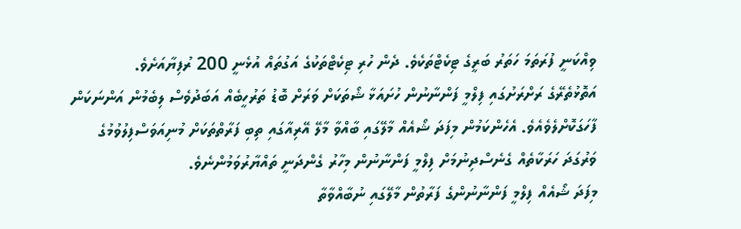ވިއްކަނީ ފުރަތަމަ ހަތަރު ބަރީގެ ޓިކެޓްތަކެވެ. ދެން ހުރި ޓިކެޓްތަކުގެ އަގުތައް އުޅެނީ 200 ރުފިޔާއަށެވެ.
އަތޮޅުތެރޭގެ ރަށްރަށުގައި ފިލްމީ ފަންނާނުން ހުށައަޅާ ޝޯތަކަށް ވަރަށް ބޮޑު ތަރުހީބެއް އަބަދުވެސް ލިބެމުން އަންނަކަން ފާހަގަކޮށްލެވެއެވެ. އެހެންކަމުން މިފަދަ ޝޯއެއް މާލޭގައި ބާއްވާ މާލޭ އޭރިއާގައި ތިބި ފަރާތްތަކަށް މުނިއަވަސްފިލުވުމުގެ ވަރުގަދަ ހަރަކާތެއް ގެނެސްދިނުމަށް ފިލްމީ ފަންނާނުން މިހާރު ގެންދަނީ ތައްޔާރުވަމުންނެވެ.
މިފަދަ ޝޯއެއް ފިލްމީ ފަންނާނުންގެ ފަރާތުން މާލޭގައި ނުބާއްވާތާ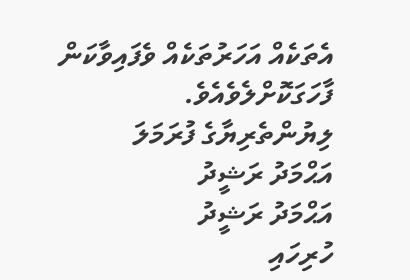އެތަކެއް އަހަރުތަކެއް ވެފައިވާކަން ފާހަގަކޮށްލެވެއެވެ.
ލިޔުންތެރިޔާގެ ފުރަމަލަ
އަޙްމަދު ރަޝީދު
އަޙްމަދު ރަޝީދު
ހުރިހައި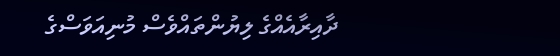ދާއިރާއެއްގެ ލިޔުންތައްވެސް މުނިއަވަސްގެ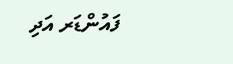ފައުންޑަރ އަދި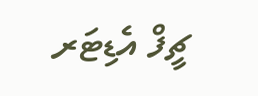ޗީފް އެޑިޓަރ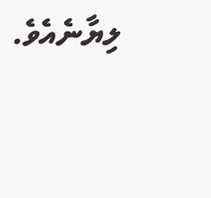ލިޔާނެއެވެ.